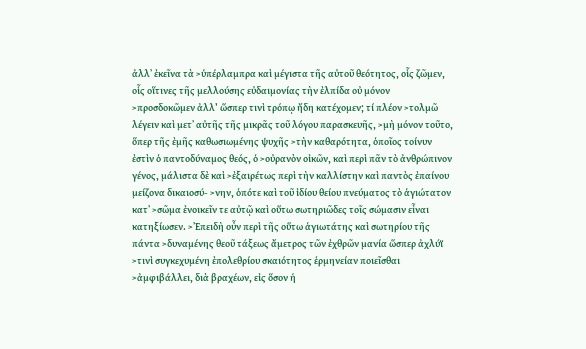ἀλλ᾿ ἐκεῖνα τὰ >ὑπέρλαμπρα καὶ μέγιστα τῆς αὐτοῦ θεότητος, οἷς ζῶμεν, οἷς οἵτινες τῆς μελλούσης εὐδαιμονίας τὴν ἐλπίδα οὐ μόνον >προσδοκῶμεν ἀλλ’ ὥσπερ τινὶ τρόπῳ ἤδη κατέχομεν; τί πλέον >τολμῶ λέγειν καὶ μετ᾿ αὐτῆς τῆς μικρᾶς τοῦ λόγου παρασκευῆς, >μὴ μόνον τοῦτο, ὅπερ τῆς ἐμῆς καθωσιωμένης ψυχῆς >τὴν καθαρότητα, ὁποῖος τοίνυν ἐστὶν ὁ παντοδύναμος θεός, ὁ >οὐρανὸν οἰκῶν, καὶ περὶ πᾶν τὸ ἀνθρώπινον γένος, μάλιστα δὲ καὶ >ἐξαιρέτως περὶ τὴν καλλίστην καὶ παντὸς ἐπαίνου μείζονα δικαιοσύ- >νην, ὁπότε καὶ τοῦ ἰδίου θείου πνεύματος τὸ ἁγιώτατον κατ᾿ >σῶμα ἐνοικεῖν τε αὐτῷ καὶ οὕτω σωτηριῶδες τοῖς σώμασιν εἶναι κατηξίωσεν. >Ἐπειδὴ οὖν περὶ τῆς οὕτω ἁγιωτάτης καὶ σωτηρίου τῆς πάντα >δυναμένης θεοῦ τάξεως ἄμετρος τῶν ἐχθρῶν μανία ὥσπερ ἀχλύϊ >τινὶ συγκεχυμένη ἐπολεθρίου σκαιότητος ἑρμηνείαν ποιεῖσθαι >ἀμφιβάλλει, διὰ βραχέων, εἰς ὅσον ἡ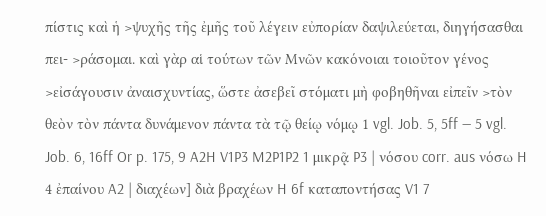πίστις καὶ ἡ >ψυχῆς τῆς ἐμῆς τοῦ λέγειν εὐπορίαν δαψιλεύεται, διηγήσασθαι πει- >ράσομαι. καὶ γὰρ αἱ τούτων τῶν Μνῶν κακόνοιαι τοιοῦτον γένος >εἰσάγουσιν ἀναισχυντίας, ὥστε ἀσεβεῖ στόματι μὴ φοβηθῆναι εἰπεῖν >τὸν θεὸν τὸν πάντα δυνάμενον πάντα τὰ τῷ θείῳ νόμῳ 1 vgl. Job. 5, 5ff — 5 vgl. Job. 6, 16ff Or p. 175, 9 A2H V1P3 M2P1P2 1 μικρᾷ P3 | νόσου corr. aus νόσω H 4 ἐπαίνου A2 | διαχέων] διὰ βραχέων H 6f καταποντήσας V1 7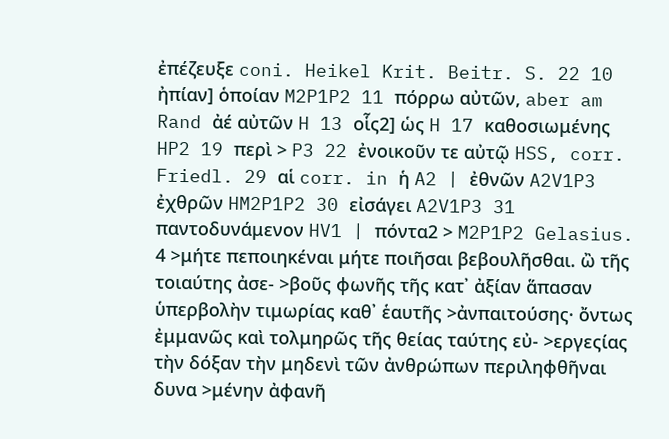ἐπέζευξε coni. Heikel Krit. Beitr. S. 22 10 ἠπίαν] ὁποίαν M2P1P2 11 πόρρω αὐτῶν, aber am Rand ἀέ αὐτῶν H 13 οἷς2] ὡς H 17 καθοσιωμένης HP2 19 περὶ > P3 22 ἐνοικοῦν τε αὐτῷ HSS, corr. Friedl. 29 αἱ corr. in ἡ A2 | ἐθνῶν A2V1P3 ἐχθρῶν HM2P1P2 30 εἰσάγει A2V1P3 31 παντοδυνάμενον HV1 | πόντα2 > M2P1P2 Gelasius. 4 >μήτε πεποιηκέναι μήτε ποιῆσαι βεβουλῆσθαι. ὢ τῆς τοιαύτης ἀσε- >βοῦς φωνῆς τῆς κατ᾿ ἀξίαν ἅπασαν ὑπερβολὴν τιμωρίας καθ᾿ ἑαυτῆς >ἀνπαιτούσης· ὄντως ἐμμανῶς καὶ τολμηρῶς τῆς θείας ταύτης εὐ- >εργεςίας τὴν δόξαν τὴν μηδενὶ τῶν ἀνθρώπων περιληφθῆναι δυνα >μένην ἀφανῆ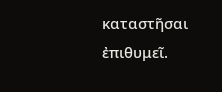καταστῆσαι ἐπιθυμεῖ.